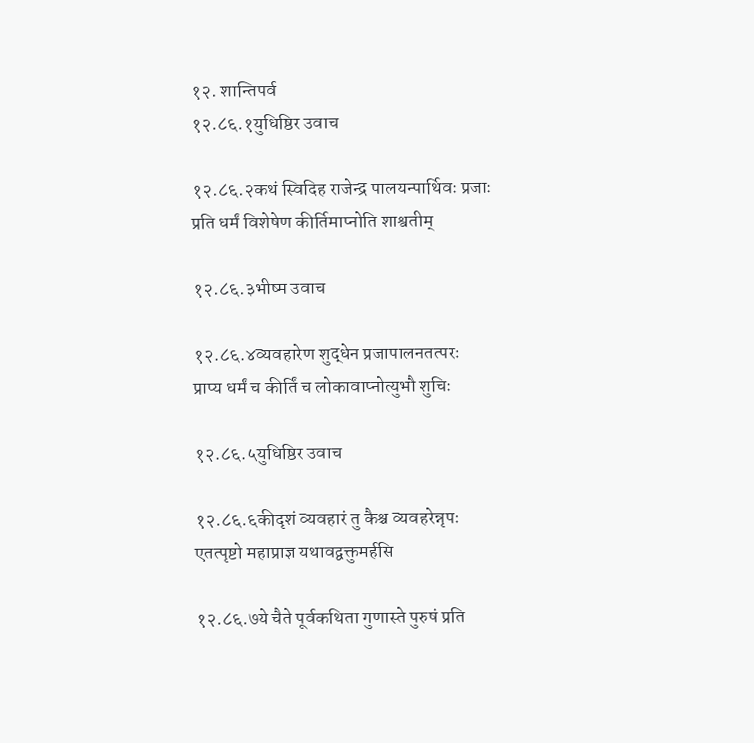१२. शान्तिपर्व
१२.८६.१युधिष्ठिर उवाच

१२.८६.२कथं स्विदिह राजेन्द्र पालयन्पार्थिवः प्रजाः
प्रति धर्मं विशेषेण कीर्तिमाप्नोति शाश्वतीम्

१२.८६.३भीष्म उवाच

१२.८६.४व्यवहारेण शुद्धेन प्रजापालनतत्परः
प्राप्य धर्मं च कीर्तिं च लोकावाप्नोत्युभौ शुचिः

१२.८६.५युधिष्ठिर उवाच

१२.८६.६कीदृशं व्यवहारं तु कैश्च व्यवहरेन्नृपः
एतत्पृष्टो महाप्राज्ञ यथावद्वक्तुमर्हसि

१२.८६.७ये चैते पूर्वकथिता गुणास्ते पुरुषं प्रति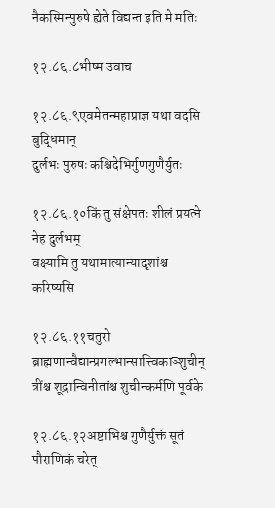नैकस्मिन्पुरुषे ह्येते विद्यन्त इति मे मतिः

१२.८६.८भीष्म उवाच

१२.८६.९एवमेतन्महाप्राज्ञ यथा वदसि बुद्धिमान्
दुर्लभः पुरुषः कश्चिदेभिर्गुणगुणैर्युतः

१२.८६.१०किं तु संक्षेपतः शीलं प्रयत्ने नेह दुर्लभम्
वक्ष्यामि तु यथामात्यान्यादृशांश्च करिष्यसि

१२.८६.११चतुरो ब्राह्मणान्वैद्यान्प्रगल्भान्सात्त्विकाञ्शुचीन्
त्रींश्च शूद्रान्विनीतांश्च शुचीन्कर्मणि पूर्वके

१२.८६.१२अष्टाभिश्च गुणैर्युक्तं सूतं पौराणिकं चरेत्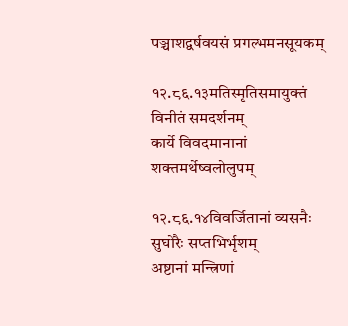पञ्चाशद्वर्षवयसं प्रगल्भमनसूयकम्

१२.८६.१३मतिस्मृतिसमायुक्तं विनीतं समदर्शनम्
कार्ये विवदमानानां शक्तमर्थेष्वलोलुपम्

१२.८६.१४विवर्जितानां व्यसनैः सुघोरैः सप्तभिर्भृशम्
अष्टानां मन्त्रिणां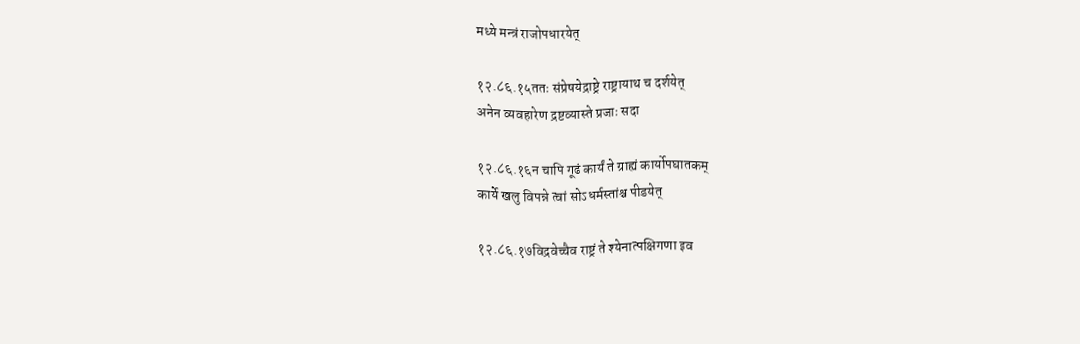मध्ये मन्त्रं राजोपधारयेत्

१२.८६.१५ततः संप्रेषयेद्राष्ट्रे राष्ट्रायाथ च दर्शयेत्
अनेन व्यवहारेण द्रष्टव्यास्ते प्रजाः सदा

१२.८६.१६न चापि गूढं कार्यं ते ग्राह्यं कार्योपघातकम्
कार्ये खलु विपन्ने त्वां सोऽधर्मस्तांश्च पीडयेत्

१२.८६.१७विद्रवेच्चैव राष्ट्रं ते श्येनात्पक्षिगणा इव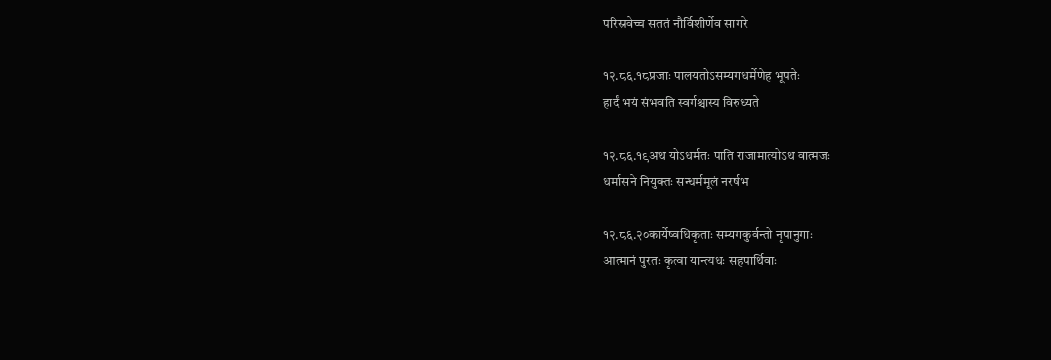परिस्रवेच्च सततं नौर्विशीर्णेव सागरे

१२.८६.१८प्रजाः पालयतोऽसम्यगधर्मेणेह भूपतेः
हार्दं भयं संभवति स्वर्गश्चास्य विरुध्यते

१२.८६.१९अथ योऽधर्मतः पाति राजामात्योऽथ वात्मजः
धर्मासने नियुक्तः सन्धर्ममूलं नरर्षभ

१२.८६.२०कार्येष्वधिकृताः सम्यगकुर्वन्तो नृपानुगाः
आत्मानं पुरतः कृत्वा यान्त्यधः सहपार्थिवाः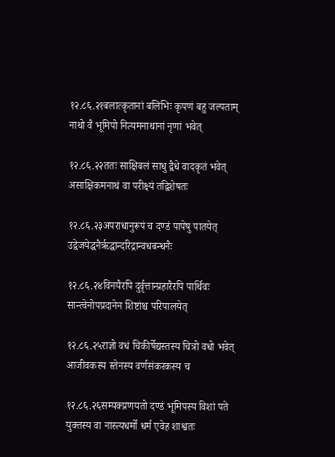१२.८६.२१बलात्कृतानां बलिभिः कृपणं बहु जल्पताम्
नाथो वै भूमिपो नित्यमनाथानां नृणां भवेत्

१२.८६.२२ततः साक्षिबलं साधु द्वैधे वादकृतं भवेत्
असाक्षिकमनाथं वा परीक्ष्यं तद्विशेषतः

१२.८६.२३अपराधानुरूपं च दण्डं पापेषु पातयेत्
उद्वेजयेद्धनैरृद्धान्दरिद्रान्वधबन्धनैः

१२.८६.२४विनयैरपि दुर्वृत्तान्प्रहारैरपि पार्थिवः
सान्त्वेनोपप्रदानेन शिष्टांश्च परिपालयेत्

१२.८६.२५राज्ञो वधं चिकीर्षेद्यस्तस्य चित्रो वधो भवेत्
आजीवकस्य स्तेनस्य वर्णसंकरकस्य च

१२.८६.२६सम्यक्प्रणयतो दण्डं भूमिपस्य विशां पते
युक्तस्य वा नास्त्यधर्मो धर्म एवेह शाश्वतः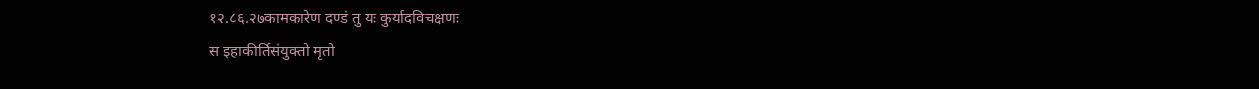१२.८६.२७कामकारेण दण्डं तु यः कुर्यादविचक्षणः
स इहाकीर्तिसंयुक्तो मृतो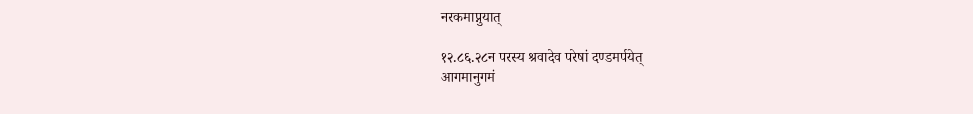नरकमाप्नुयात्

१२.८६.२८न परस्य श्रवादेव परेषां दण्डमर्पयेत्
आगमानुगमं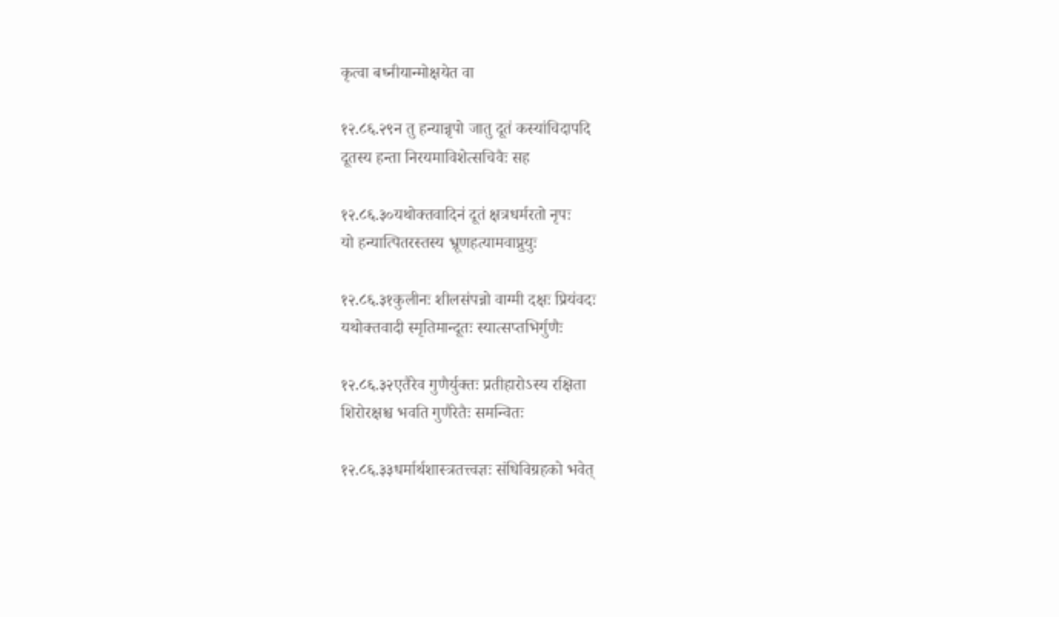कृत्वा बध्नीयान्मोक्षयेत वा

१२.८६.२९न तु हन्यान्नृपो जातु दूतं कस्यांचिदापदि
दूतस्य हन्ता निरयमाविशेत्सचिवैः सह

१२.८६.३०यथोक्तवादिनं दूतं क्षत्रधर्मरतो नृपः
यो हन्यात्पितरस्तस्य भ्रूणहत्यामवाप्नुयुः

१२.८६.३१कुलीनः शीलसंपन्नो वाग्मी दक्षः प्रियंवदः
यथोक्तवादी स्मृतिमान्दूतः स्यात्सप्तभिर्गुणैः

१२.८६.३२एतैरेव गुणैर्युक्तः प्रतीहारोऽस्य रक्षिता
शिरोरक्षश्च भवति गुणैरेतैः समन्वितः

१२.८६.३३धर्मार्थशास्त्रतत्त्वज्ञः संधिविग्रहको भवेत्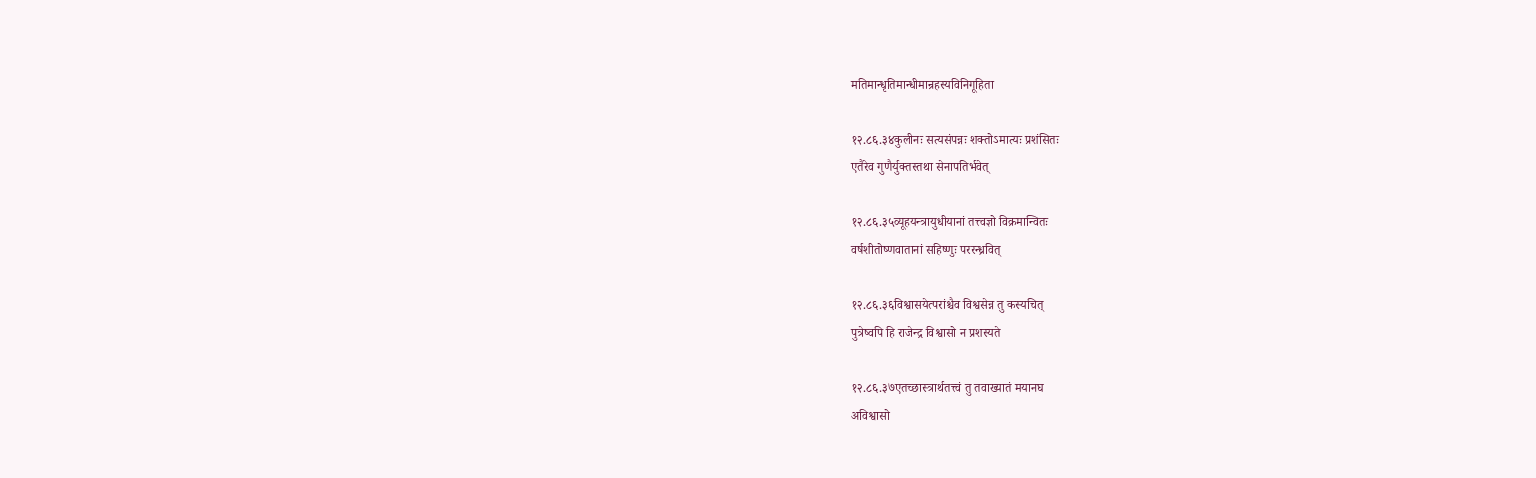मतिमान्धृतिमान्धीमान्रहस्यविनिगूहिता

१२.८६.३४कुलीनः सत्यसंपन्नः शक्तोऽमात्यः प्रशंसितः
एतैरेव गुणैर्युक्तस्तथा सेनापतिर्भवेत्

१२.८६.३५व्यूहयन्त्रायुधीयानां तत्त्वज्ञो विक्रमान्वितः
वर्षशीतोष्णवातानां सहिष्णुः पररन्ध्रवित्

१२.८६.३६विश्वासयेत्परांश्चैव विश्वसेन्न तु कस्यचित्
पुत्रेष्वपि हि राजेन्द्र विश्वासो न प्रशस्यते

१२.८६.३७एतच्छास्त्रार्थतत्त्वं तु तवाख्यातं मयानघ
अविश्वासो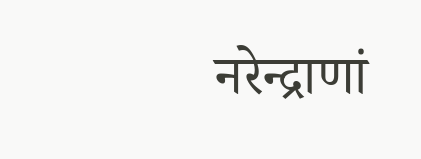नरेन्द्राणां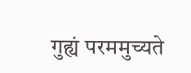गुह्यं परममुच्यते